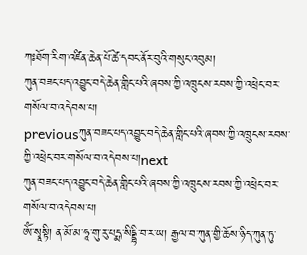ཀཿཐོག་རིག་འཛིན་ཆེན་པོ་ཚེ་དབང་ནོར་བུའི་གསུང་འབུམ།
ཀུན་བཟང་པད་འབྱུང་བདེ་ཆེན་གླིང་པའི་ཞབས་ཀྱི་འཁྲུངས་རབས་ཀྱི་འཕྲེང་བར་གསོལ་བ་འདེབས་པ།
previousཀུན་བཟང་པད་འབྱུང་བདེ་ཆེན་གླིང་པའི་ཞབས་ཀྱི་འཁྲུངས་རབས་ཀྱི་འཕྲེང་བར་གསོལ་བ་འདེབས་པ།next
ཀུན་བཟང་པད་འབྱུང་བདེ་ཆེན་གླིང་པའི་ཞབས་ཀྱི་འཁྲུངས་རབས་ཀྱི་འཕྲེང་བར་གསོལ་བ་འདེབས་པ།
ཨོཾ་སྭཱསྟི། ན་མོ་མ་ཧཱ་གུ་རུ་པདྨ་སིདྡྷི་བ་ར་ཡ། རྒྱལ་བ་ཀུན་གྱི་ཆོས་ཉིད་ཀུན་ཏུ་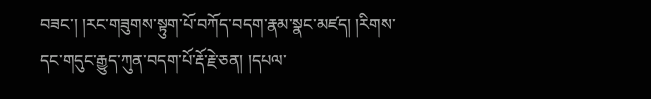བཟང་། །རང་གཟུགས་སྟུག་པོ་བཀོད་བདག་རྣམ་སྣང་མཛད། །རིགས་དང་གདུང་རྒྱུད་ཀུན་བདག་པོ་རྡོ་རྗེ་ཅན། །དཔལ་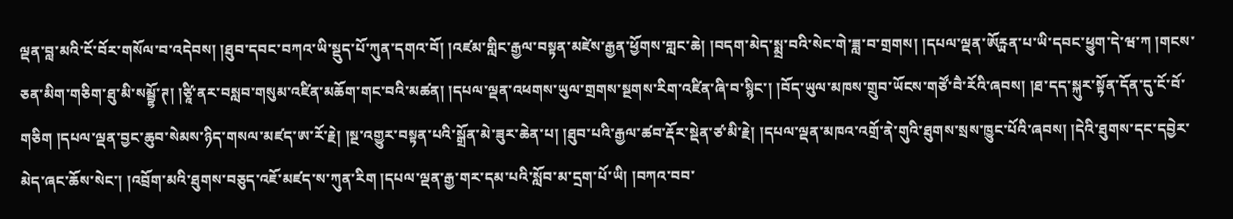ལྡན་བླ་མའི་ངོ་བོར་གསོལ་བ་འདེབས། །ཐུབ་དབང་བཀའ་ཡི་སྡུད་པོ་ཀུན་དགའ་བོ། །འཛམ་གླིང་རྒྱལ་བསྟན་མཛེས་རྒྱན་ཕྱོགས་གླང་ཆེ། །བདག་མེད་སྨྲ་བའི་སེང་གེ་ཟླ་བ་གྲགས། །དཔལ་ལྡན་ཨོཪྻན་པ་ཡི་དབང་ཕྱུག་དེ་ཝ་ཀ །གངས་ཅན་མིག་གཅིག་ཐུ་མི་སམྦྷོ་ཊ། །ཙཱི་ནར་བསླབ་གསུམ་འཛིན་མཆོག་གང་བའི་མཚན། །དཔལ་ལྡན་འཕགས་ཡུལ་གྲགས་སྔགས་རིག་འཛིན་ཞི་བ་སྙིང་། །བོད་ཡུལ་མཁས་གྲུབ་ཡོངས་གཙོ་བཻ་རོའི་ཞབས། །ཐ་དད་སྐུར་སྟོན་དོན་དུ་ངོ་བོ་གཅིག །དཔལ་ལྡན་བྱང་ཆུབ་སེམས་ཉིད་གསལ་མཛད་ཨ་རོ་རྗེ། །སྔ་འགྱུར་བསྟན་པའི་སྒྲོན་མེ་ཟུར་ཆེན་པ། །ཐུབ་པའི་རྒྱལ་ཚབ་རྡོར་སྡེན་ཙ་མི་རྗེ། །དཔལ་ལྡན་མཁའ་འགྲོ་ནེ་གུའི་ཐུགས་སྲས་ཁྱུང་པོའི་ཞབས། །དེའི་ཐུགས་དང་དབྱེར་མེད་ཞང་ཆོས་སེང་། །འབྲོག་མའི་ཐུགས་བཅུད་འཇོ་མཛད་ས་ཀུན་རིག །དཔལ་ལྡན་རྒྱ་གར་དམ་པའི་སློབ་མ་དྲག་པོ་ཡི། །བཀའ་བབ་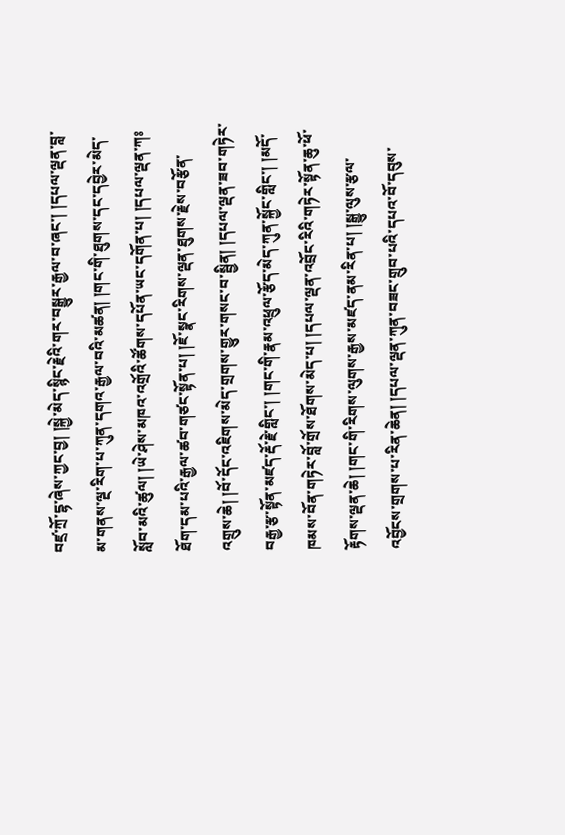བཛྲ་ཀྲོ་དྷ་ཞེས་ཀྱང་བྱ། །སྐྱེ་མེད་སྙིང་རྗེའི་གར་བསྒྱུར་རྒྱལ་བ་ཞང་། །དཔལ་ལྡན་བླ་མ་གནས་ལྔ་རིག་པ་ཀུན་དགའ་རྒྱལ་བའི་མཚན། །གང་གི་ཐུགས་དང་དབྱེར་མེད་སློབ་མའི་ཚུལ། །ཡེ་ཤེས་མཁའ་འགྲོའི་ཚོགས་དཔོན་ཡང་དགོན་པ། །དཔལ་ལྡན་ཀཿཐོག་དམ་པའི་རྒྱལ་ཚབ་གཙང་སྟོན་པ། །ཇོ་སྣང་རིགས་ལྡན་ཐུགས་རྗེས་བརྩོན་འགྲུས་ཆེ། །བོ་དོང་འཇིགས་མེད་གྲགས་གྱུར་གསང་བ་སྦྱིན། །དཔལ་ལྡན་ཟབ་གཏེར་བརྒྱ་རྩ་སྟོན་མཛད་རྡོ་རྗེ་གླིང་། །གང་གི་རྣམ་འཕྲུལ་རྩོད་མེད་ཀུན་སྐྱོང་གླིང་། །མདོ་ཁམས་བོན་གཏེར་བློ་གྲོས་ཐོགས་མེད་པ། །དཔལ་ལྡན་འབྲོང་རིའི་གཏེར་སྟོན་ཆུ་ཕོ་རྟོགས་ལྡན་ཆེ། །གང་གི་རིགས་ལུགས་རྒྱས་མཛད་ནམ་རིན་པ། །སྒྱུ་ལུས་རྩལ་འབྱོངས་གྲགས་པ་རིན་ཆེན། །དཔལ་ལྡན་ཀུན་བཟང་གྲུབ་པའི་དཔའ་བོ་དབུས་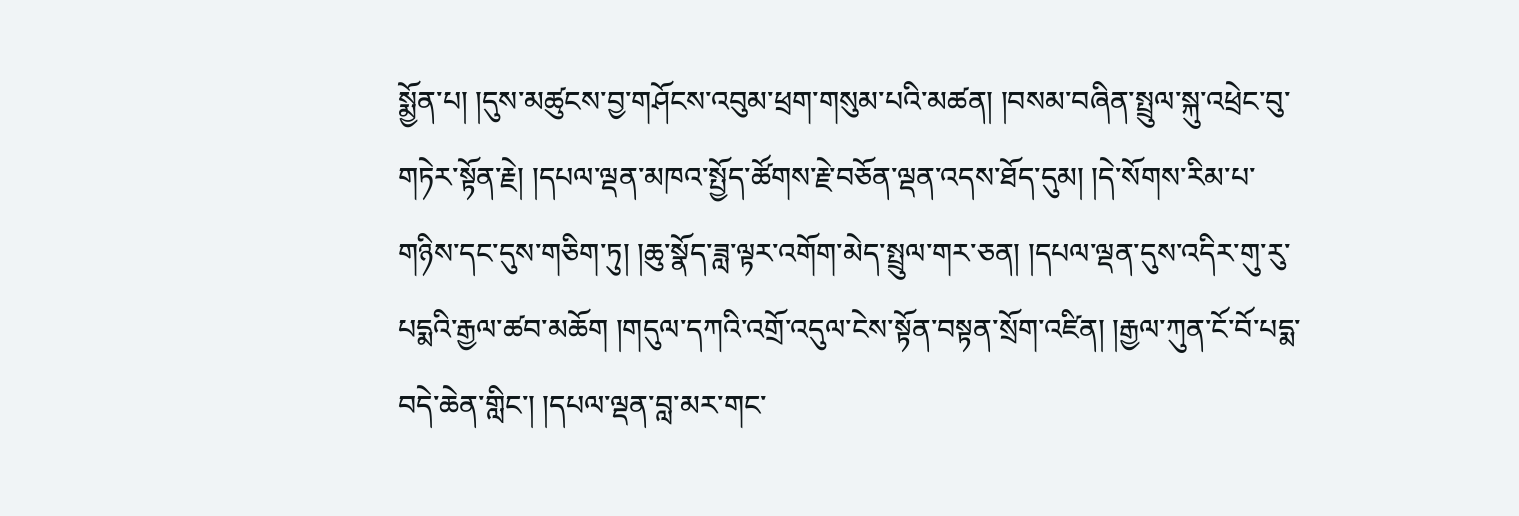སྨྱོན་པ། །དུས་མཚུངས་བྱ་གཤོངས་འབུམ་ཕྲག་གསུམ་པའི་མཚན། །བསམ་བཞིན་སྤྲུལ་སྐུ་འཕྲེང་བུ་གཏེར་སྟོན་རྗེ། །དཔལ་ལྡན་མཁའ་སྤྱོད་ཚོགས་རྗེ་བཅོན་ལྡན་འདས་ཐོད་དུམ། །དེ་སོགས་རིམ་པ་གཉིས་དང་དུས་གཅིག་ཏུ། །ཆུ་སྣོད་ཟླ་ལྟར་འགོག་མེད་སྤྲུལ་གར་ཅན། །དཔལ་ལྡན་དུས་འདིར་གུ་རུ་པདྨའི་རྒྱལ་ཚབ་མཆོག །གདུལ་དཀའི་འགྲོ་འདུལ་ངེས་སྟོན་བསྟན་སྲོག་འཛིན། །རྒྱལ་ཀུན་ངོ་བོ་པདྨ་བདེ་ཆེན་གླིང་། །དཔལ་ལྡན་བླ་མར་གང་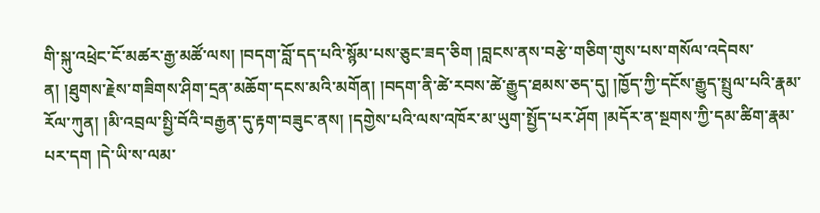གི་སྐུ་འཕྲེང་ངོ་མཚར་རྒྱ་མཚོ་ལས། །བདག་བློ་དད་པའི་སྙོམ་པས་ཅུང་ཟད་ཅིག །བླངས་ནས་བརྩེ་གཅིག་གུས་པས་གསོལ་འདེབས་ན། །ཐུགས་རྗེས་གཟིགས་ཤིག་དྲན་མཆོག་དངས་མའི་མགོན། །བདག་ནི་ཚེ་རབས་ཚེ་རྒྱུད་ཐམས་ཅད་དུ། །ཁྱོད་ཀྱི་དངོས་རྒྱུད་སྤྲུལ་པའི་རྣམ་རོལ་ཀུན། །མི་འབྲལ་སྤྱི་བོའི་བརྒྱན་དུ་རྟག་བཟུང་ནས། །དགྱེས་པའི་ལས་འཁོར་མ་ཡུག་སྤྱོད་པར་ཤོག །མདོར་ན་སྔགས་ཀྱི་དམ་ཚིག་རྣམ་པར་དག །དེ་ཡི་ས་ལམ་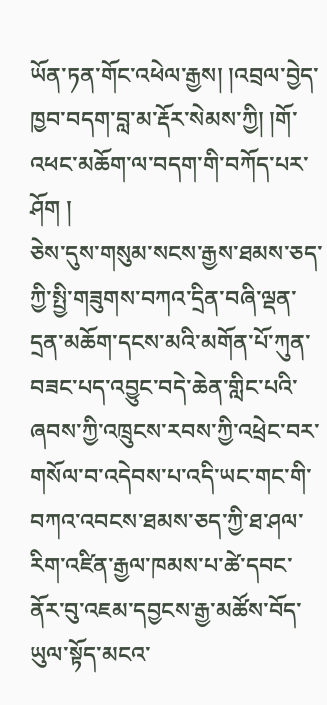ཡོན་ཏན་གོང་འཕེལ་རྒྱས། །འབྲལ་བྱེད་ཁྱབ་བདག་བླ་མ་རྡོར་སེམས་ཀྱི། །གོ་འཕང་མཆོག་ལ་བདག་གི་བཀོད་པར་ཤོག །
ཅེས་དུས་གསུམ་སངས་རྒྱས་ཐམས་ཅད་ཀྱི་སྤྱི་གཟུགས་བཀའ་དྲིན་བཞི་ལྡན་དྲན་མཆོག་དངས་མའི་མགོན་པོ་ཀུན་བཟང་པད་འབྱུང་བདེ་ཆེན་གླིང་པའི་ཞབས་ཀྱི་འཁྲུངས་རབས་ཀྱི་འཕྲེང་བར་གསོལ་བ་འདེབས་པ་འདི་ཡང་གང་གི་བཀའ་འབངས་ཐམས་ཅད་ཀྱི་ཐ་ཤལ་རིག་འཛིན་རྒྱལ་ཁམས་པ་ཚེ་དབང་ནོར་བུ་འཇམ་དབྱངས་རྒྱ་མཚོས་བོད་ཡུལ་སྟོད་མངའ་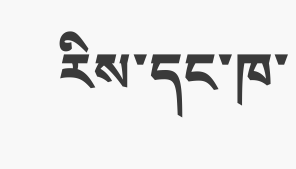རིས་དང་ཁ་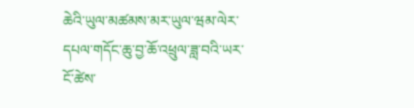ཆེའི་ཡུལ་མཚམས་མར་ཡུལ་ཝམ་ལེར་དཔལ་གདོང་ཆུ་བྱ་ཆོ་འཕྲུལ་ཟླ་བའི་ཡར་ངོ་ཚེས་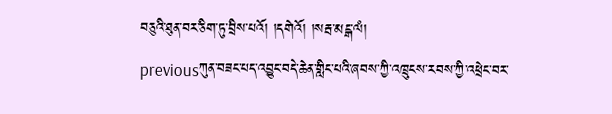བཅུའི་ཐུན་བར་ཅིག་ཏུ་བྲིས་པའོ། །དགེའོ། །སརྦ་མངྒ་ལཾ།
previousཀུན་བཟང་པད་འབྱུང་བདེ་ཆེན་གླིང་པའི་ཞབས་ཀྱི་འཁྲུངས་རབས་ཀྱི་འཕྲེང་བར་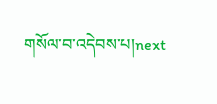གསོལ་བ་འདེབས་པ།next